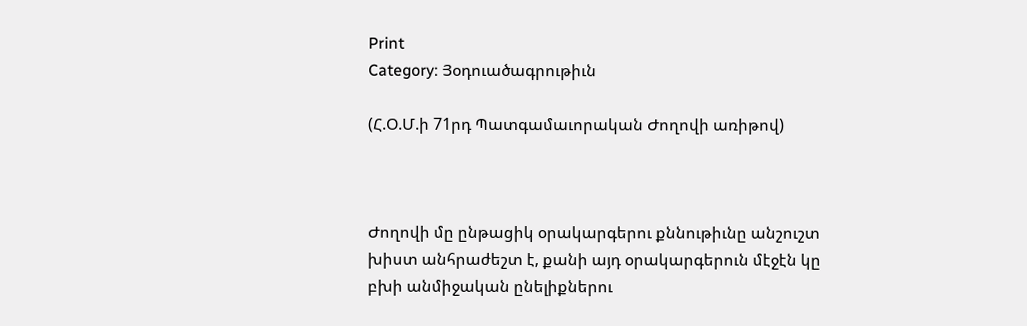Print
Category: Յօդուածագրութիւն

(Հ.Օ.Մ.ի 71րդ Պատգամաւորական Ժողովի առիթով)



Ժողովի մը ընթացիկ օրակարգերու քննութիւնը անշուշտ խիստ անհրաժեշտ է, քանի այդ օրակարգերուն մէջէն կը բխի անմիջական ընելիքներու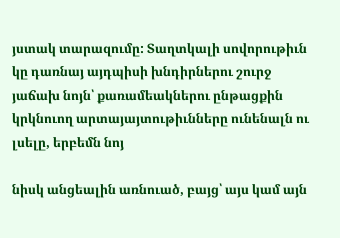յստակ տարազումը: Տաղտկալի սովորութիւն կը դառնայ այդպիսի խնդիրներու շուրջ յաճախ նոյն՝ քառամեակներու ընթացքին կրկնուող արտայայտութիւնները ունենալն ու լսելը, երբեմն նոյ

նիսկ անցեալին առնուած, բայց՝ այս կամ այն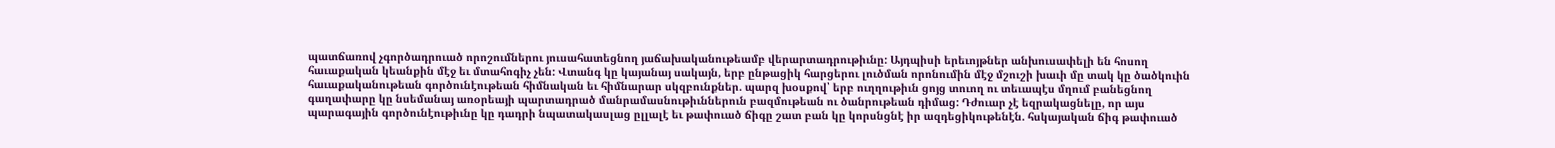պատճառով չգործադրուած որոշումներու յուսահատեցնող յաճախականութեամբ վերարտադրութիւնը: Այդպիսի երեւոյթներ անխուսափելի են հոսող հաւաքական կեանքին մէջ եւ մտահոգիչ չեն: Վտանգ կը կայանայ սակայն, երբ ընթացիկ հարցերու լուծման որոնումին մէջ մշուշի խաւի մը տակ կը ծածկուին հաւաքականութեան գործունէութեան հիմնական եւ հիմնարար սկզբունքներ. պարզ խօսքով՝ երբ ուղղութիւն ցոյց տուող ու տեւապէս մղում բանեցնող գաղափարը կը նսեմանայ առօրեայի պարտադրած մանրամասնութիւններուն բազմութեան ու ծանրութեան դիմաց: Դժուար չէ եզրակացնելը, որ այս պարագային գործունէութիւնը կը դադրի նպատակասլաց ըլլալէ եւ թափուած ճիգը շատ բան կը կորսնցնէ իր ազդեցիկութենէն. հսկայական ճիգ թափուած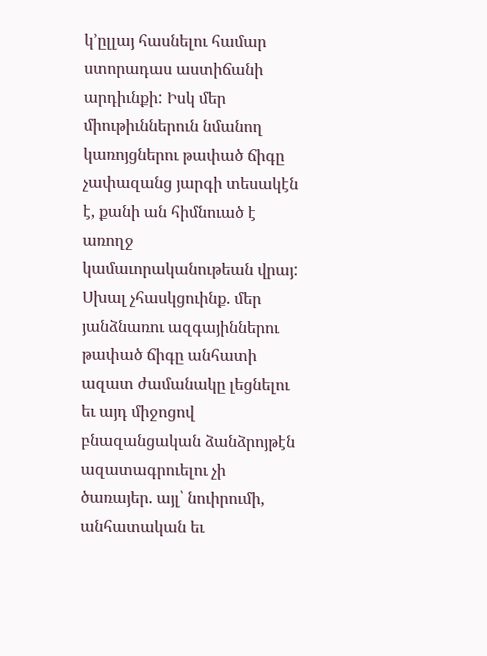կ՚ըլլայ հասնելու համար ստորադաս աստիճանի արդիւնքի: Իսկ մեր միութիւններուն նմանող կառոյցներու թափած ճիգը չափազանց յարգի տեսակէն է, քանի ան հիմնուած է առողջ կամաւորականութեան վրայ: Սխալ չհասկցուինք. մեր յանձնառու ազգայիններու թափած ճիգը անհատի ազատ ժամանակը լեցնելու եւ այդ միջոցով բնազանցական ձանձրոյթէն ազատագրուելու չի ծառայեր. այլ՝ նուիրումի, անհատական եւ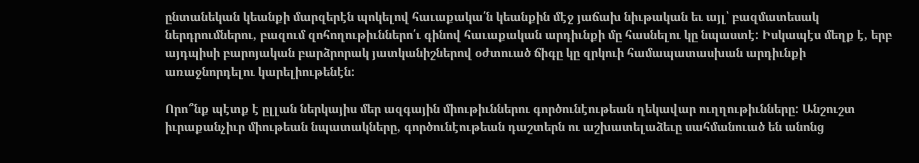ընտանեկան կեանքի մարզերէն պոկելով հաւաքակա՛ն կեանքին մէջ յաճախ նիւթական եւ այլ՝ բազմատեսակ ներդրումներու, բազում զոհողութիւններո՛ւ գինով հաւաքական արդիւնքի մը հասնելու կը նպաստէ: Իսկապէս մեղք է, երբ այդպիսի բարոյական բարձրորակ յատկանիշներով օժտուած ճիգը կը զրկուի համապատասխան արդիւնքի առաջնորդելու կարելիութենէն:

Որո՞նք պէտք է ըլլան ներկայիս մեր ազգային միութիւններու գործունէութեան ղեկավար ուղղութիւնները: Անշուշտ իւրաքանչիւր միութեան նպատակները, գործունէութեան դաշտերն ու աշխատելաձեւը սահմանուած են անոնց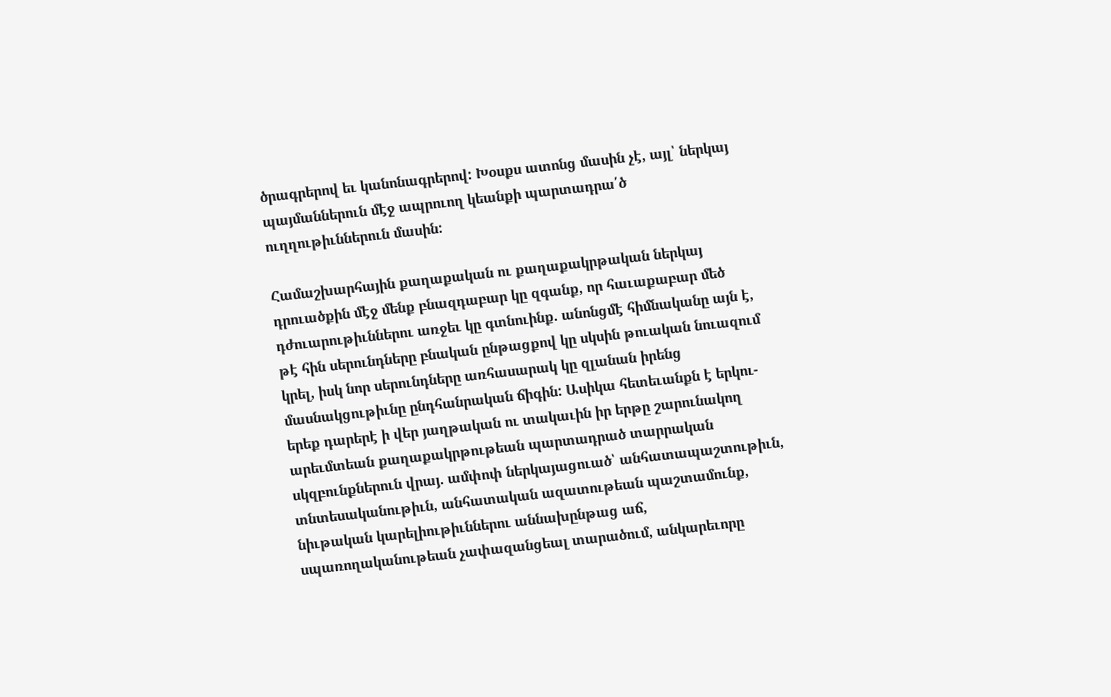ծրագրերով եւ կանոնագրերով: Խօսքս ատոնց մասին չէ, այլ՝ ներկայ պայմաններուն մէջ ապրուող կեանքի պարտադրա՛ծ ուղղութիւններուն մասին:

Համաշխարհային քաղաքական ու քաղաքակրթական ներկայ դրուածքին մէջ մենք բնազդաբար կը զգանք, որ հաւաքաբար մեծ դժուարութիւններու առջեւ կը գտնուինք. անոնցմէ հիմնականը այն է, թէ հին սերունդները բնական ընթացքով կը սկսին թուական նուազում կրել, իսկ նոր սերունդները առհասարակ կը զլանան իրենց մասնակցութիւնը ընդհանրական ճիգին: Ասիկա հետեւանքն է երկու-երեք դարերէ ի վեր յաղթական ու տակաւին իր երթը շարունակող արեւմտեան քաղաքակրթութեան պարտադրած տարրական սկզբունքներուն վրայ. ամփոփ ներկայացուած՝ անհատապաշտութիւն, տնտեսականութիւն, անհատական ազատութեան պաշտամունք, նիւթական կարելիութիւններու աննախընթաց աճ, սպառողականութեան չափազանցեալ տարածում, անկարեւորը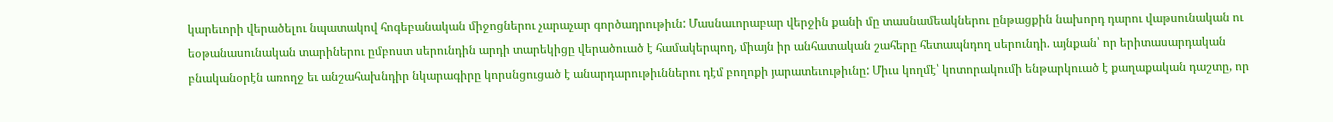կարեւորի վերածելու նպատակով հոգեբանական միջոցներու չարաչար գործադրութիւն: Մասնաւորաբար վերջին քանի մը տասնամեակներու ընթացքին նախորդ դարու վաթսունական ու եօթանասունական տարիներու ըմբոստ սերունդին արդի տարեկիցը վերածուած է համակերպող, միայն իր անհատական շահերը հետապնդող սերունդի. այնքան՝ որ երիտասարդական բնականօրէն առողջ եւ անշահախնդիր նկարագիրը կորսնցուցած է անարդարութիւններու դէմ բողոքի յարատեւութիւնը: Միւս կողմէ՝ կոտորակումի ենթարկուած է քաղաքական դաշտը, որ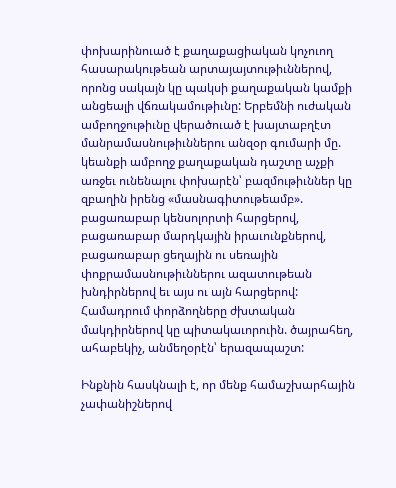փոխարինուած է քաղաքացիական կոչուող հասարակութեան արտայայտութիւններով, որոնց սակայն կը պակսի քաղաքական կամքի անցեալի վճռակամութիւնը: Երբեմնի ուժական ամբողջութիւնը վերածուած է խայտաբղէտ մանրամասնութիւններու անզօր գումարի մը. կեանքի ամբողջ քաղաքական դաշտը աչքի առջեւ ունենալու փոխարէն՝ բազմութիւններ կը զբաղին իրենց «մասնագիտութեամբ». բացառաբար կենսոլորտի հարցերով, բացառաբար մարդկային իրաւունքներով, բացառաբար ցեղային ու սեռային փոքրամասնութիւններու ազատութեան խնդիրներով եւ այս ու այն հարցերով: Համադրում փորձողները ժխտական մակդիրներով կը պիտակաւորուին. ծայրահեղ, ահաբեկիչ, անմեղօրէն՝ երազապաշտ:

Ինքնին հասկնալի է, որ մենք համաշխարհային չափանիշներով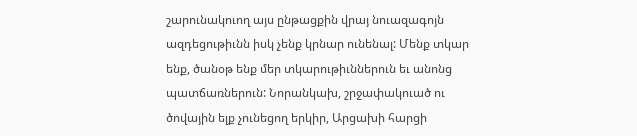շարունակուող այս ընթացքին վրայ նուազագոյն ազդեցութիւնն իսկ չենք կրնար ունենալ: Մենք տկար ենք, ծանօթ ենք մեր տկարութիւններուն եւ անոնց պատճառներուն: Նորանկախ, շրջափակուած ու ծովային ելք չունեցող երկիր, Արցախի հարցի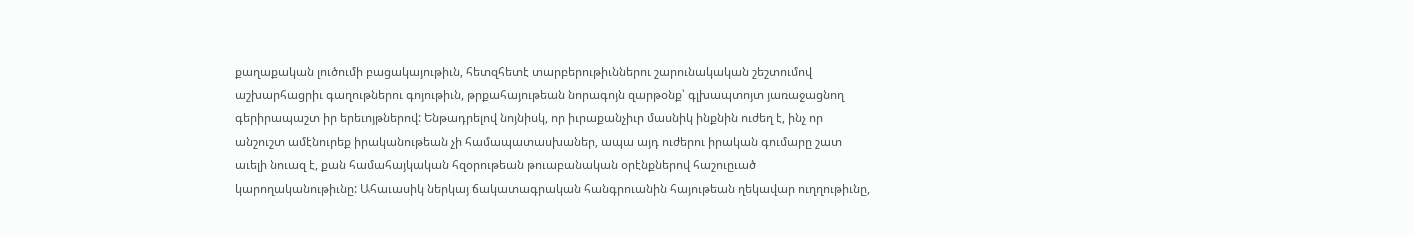քաղաքական լուծումի բացակայութիւն, հետզհետէ տարբերութիւններու շարունակական շեշտումով աշխարհացրիւ գաղութներու գոյութիւն, թրքահայութեան նորագոյն զարթօնք՝ գլխապտոյտ յառաջացնող գերիրապաշտ իր երեւոյթներով: Ենթադրելով նոյնիսկ, որ իւրաքանչիւր մասնիկ ինքնին ուժեղ է, ինչ որ անշուշտ ամէնուրեք իրականութեան չի համապատասխաներ, ապա այդ ուժերու իրական գումարը շատ աւելի նուազ է, քան համահայկական հզօրութեան թուաբանական օրէնքներով հաշուըւած կարողականութիւնը: Ահաւասիկ ներկայ ճակատագրական հանգրուանին հայութեան ղեկավար ուղղութիւնը,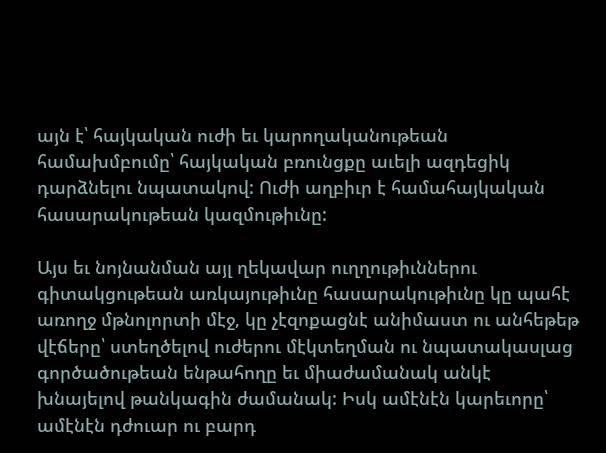այն է՝ հայկական ուժի եւ կարողականութեան համախմբումը՝ հայկական բռունցքը աւելի ազդեցիկ դարձնելու նպատակով: Ուժի աղբիւր է համահայկական հասարակութեան կազմութիւնը:

Այս եւ նոյնանման այլ ղեկավար ուղղութիւններու գիտակցութեան առկայութիւնը հասարակութիւնը կը պահէ առողջ մթնոլորտի մէջ, կը չէզոքացնէ անիմաստ ու անհեթեթ վէճերը՝ ստեղծելով ուժերու մէկտեղման ու նպատակասլաց գործածութեան ենթահողը եւ միաժամանակ անկէ խնայելով թանկագին ժամանակ: Իսկ ամէնէն կարեւորը՝ ամէնէն դժուար ու բարդ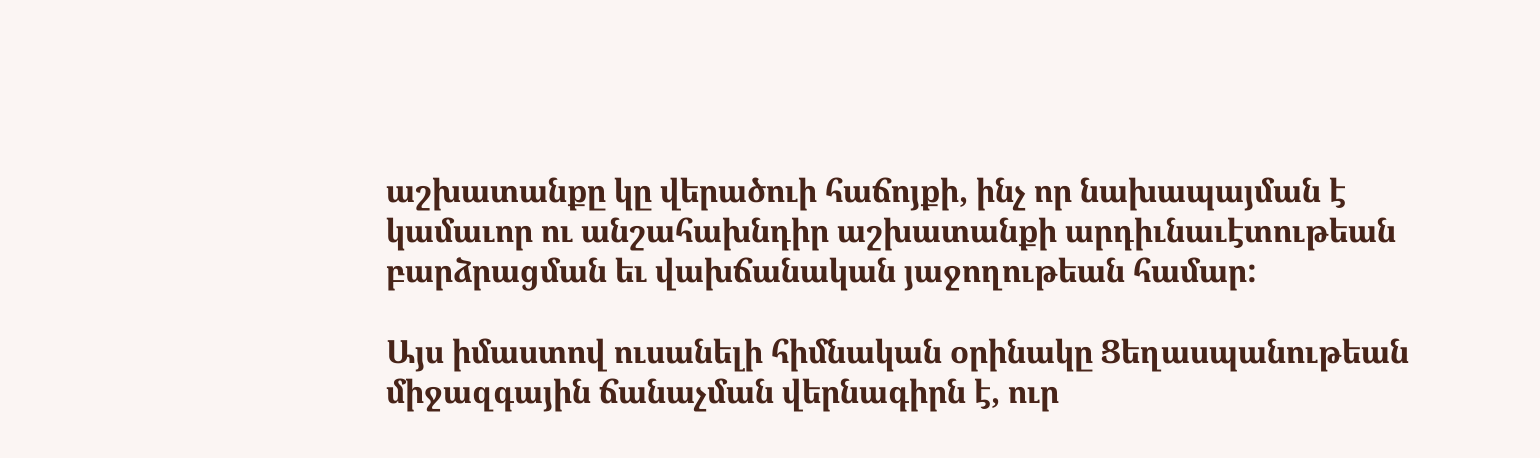աշխատանքը կը վերածուի հաճոյքի, ինչ որ նախապայման է կամաւոր ու անշահախնդիր աշխատանքի արդիւնաւէտութեան բարձրացման եւ վախճանական յաջողութեան համար:

Այս իմաստով ուսանելի հիմնական օրինակը Ցեղասպանութեան միջազգային ճանաչման վերնագիրն է, ուր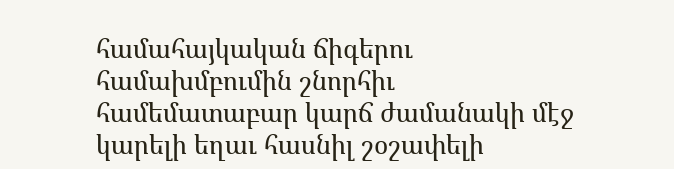համահայկական ճիգերու համախմբումին շնորհիւ համեմատաբար կարճ ժամանակի մէջ կարելի եղաւ հասնիլ շօշափելի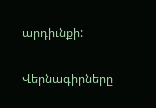արդիւնքի:

Վերնագիրները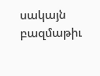սակայն բազմաթիւ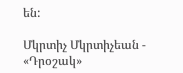են:

Մկրտիչ Մկրտիչեան - «Դրօշակ»